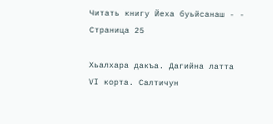Читать книгу Йеха буьйсанаш - - Страница 25

Хьалхара дакъа. Дагийна латта
VI корта. Салтичун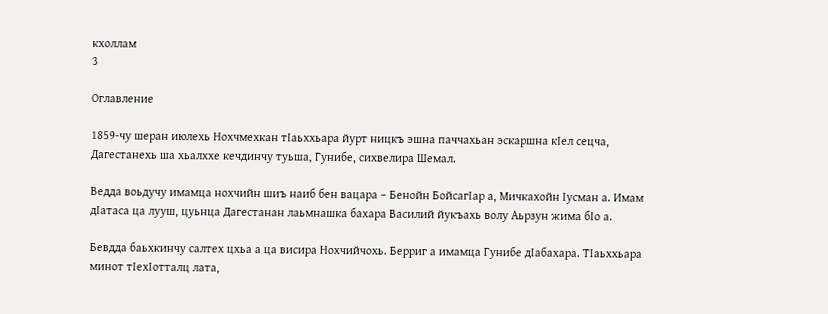кхоллам
3

Оглавление

1859-чу шеран июлехь Нохчмехкан тIаьххьара йурт ницкъ эшна паччахьан эскаршна кIел сецча, Дагестанехь ша хьалххе кечдинчу туьша, Гунибе, сихвелира Шемал.

Ведда воьдучу имамца нохчийн шиъ наиб бен вацара – Бенойн БойсагIар а, Мичкахойн Iусман а. Имам дIатаса ца лууш, цуьнца Дагестанан лаьмнашка бахара Василий йукъахь волу Аьрзун жима бIо а.

Бевдда баьхкинчу салтех цхьа а ца висира Нохчийчохь. Берриг а имамца Гунибе дIабахара. ТIаьххьара минот тIехIотталц лата,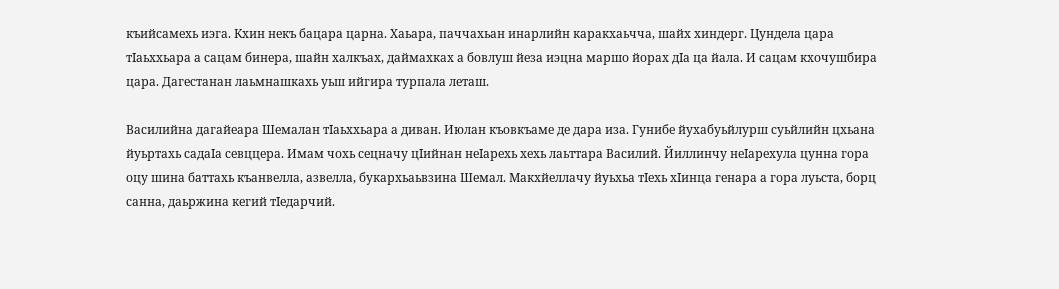къийсамехь иэга. Кхин некъ бацара царна. Хаьара, паччахьан инарлийн каракхаьчча, шайх хиндерг. Цундела цара тIаьххьара а сацам бинера, шайн халкъах, даймахках а бовлуш йеза иэцна маршо йорах дIа ца йала. И сацам кхочушбира цара. Дагестанан лаьмнашкахь уьш ийгира турпала леташ.

Василийна дагайеара Шемалан тIаьххьара а диван. Июлан къовкъаме де дара иза. Гунибе йухабуьйлурш суьйлийн цхьана йуьртахь садаIа севццера. Имам чохь сецначу цIийнан неIарехь хехь лаьттара Василий. Йиллинчу неIарехула цунна гора оцу шина баттахь къанвелла, азвелла, букархьаьвзина Шемал. Макхйеллачу йуьхьа тIехь хIинца генара а гора луьста, борц санна, даьржина кегий тIедарчий.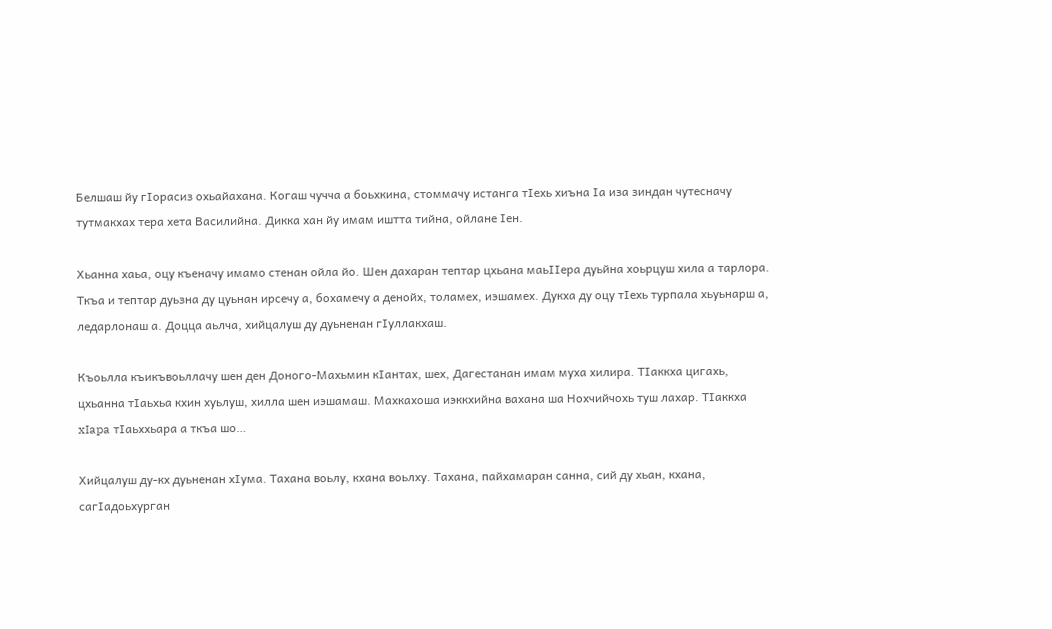Белшаш йу гIорасиз охьайахана. Когаш чучча а боьхкина, стоммачу истанга тIехь хиъна Iа иза зиндан чутесначу тутмакхах тера хета Василийна. Дикка хан йу имам иштта тийна, ойлане Iен.

Хьанна хаьа, оцу къеначу имамо стенан ойла йо. Шен дахаран тептар цхьана маьIIера дуьйна хоьрцуш хила а тарлора. Ткъа и тептар дуьзна ду цуьнан ирсечу а, бохамечу а денойх, толамех, иэшамех. Дукха ду оцу тIехь турпала хьуьнарш а, ледарлонаш а. Доцца аьлча, хийцалуш ду дуьненан гIуллакхаш.

Къоьлла къикъвоьллачу шен ден Доного-Махьмин кIантах, шех, Дагестанан имам муха хилира. ТIаккха цигахь, цхьанна тIаьхьа кхин хуьлуш, хилла шен иэшамаш. Махкахоша иэккхийна вахана ша Нохчийчохь туш лахар. ТIаккха xIapa тIаьххьара а ткъа шо…

Хийцалуш ду-кх дуьненан хIума. Тахана воьлу, кхана воьлху. Тахана, пайхамаран санна, сий ду хьан, кхана, сагIадоьхурган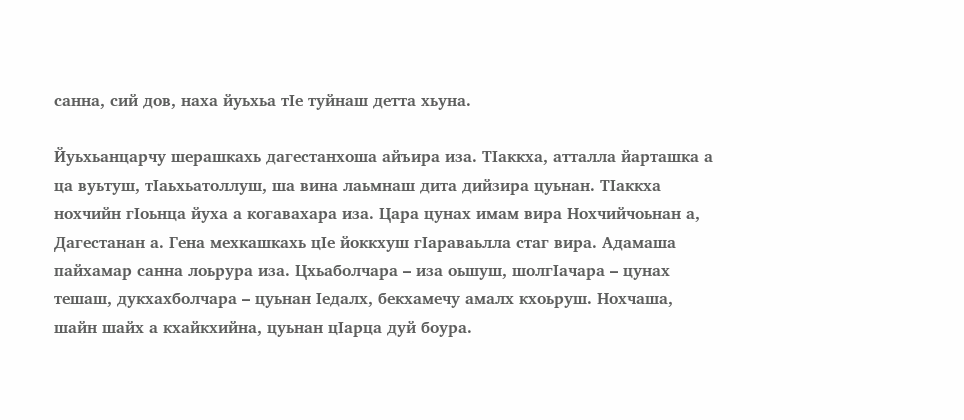санна, сий дов, наха йуьхьа тIе туйнаш детта хьуна.

Йуьхьанцарчу шерашкахь дагестанхоша айъира иза. ТIаккха, атталла йарташка а ца вуьтуш, тIаьхьатоллуш, ша вина лаьмнаш дита дийзира цуьнан. ТIаккха нохчийн гIоьнца йуха а когавахара иза. Цара цунах имам вира Нохчийчоьнан а, Дагестанан а. Гена мехкашкахь цIе йоккхуш гIараваьлла стаг вира. Адамаша пайхамар санна лоьрура иза. Цхьаболчара – иза оьшуш, шолгIачара – цунах тешаш, дукхахболчара – цуьнан Iедалх, бекхамечу амалх кхоьруш. Нохчаша, шайн шайх а кхайкхийна, цуьнан цIарца дуй боура.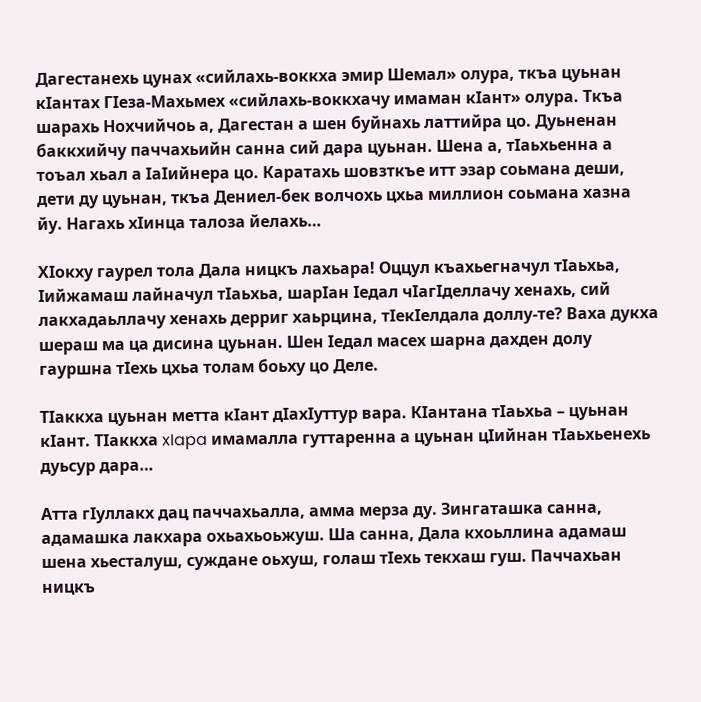Дагестанехь цунах «сийлахь-воккха эмир Шемал» олура, ткъа цуьнан кIантах ГIеза-Махьмех «сийлахь-воккхачу имаман кIант» олура. Ткъа шарахь Нохчийчоь а, Дагестан а шен буйнахь латтийра цо. Дуьненан баккхийчу паччахьийн санна сий дара цуьнан. Шена а, тIаьхьенна а тоъал хьал а IаIийнера цо. Каратахь шовзткъе итт эзар соьмана деши, дети ду цуьнан, ткъа Дениел-бек волчохь цхьа миллион соьмана хазна йу. Нагахь хIинца талоза йелахь…

ХIокху гаурел тола Дала ницкъ лахьара! Оццул къахьегначул тIаьхьа, Iийжамаш лайначул тIаьхьа, шарIан Iедал чIагIделлачу хенахь, сий лакхадаьллачу хенахь дерриг хаьрцина, тIекIелдала доллу-те? Ваха дукха шераш ма ца дисина цуьнан. Шен Iедал масех шарна дахден долу гауршна тIехь цхьа толам боьху цо Деле.

ТIаккха цуьнан метта кIант дIахIуттур вара. КIантана тIаьхьа – цуьнан кIант. ТIаккха xIapa имамалла гуттаренна а цуьнан цIийнан тIаьхьенехь дуьсур дара…

Атта гIуллакх дац паччахьалла, амма мерза ду. Зингаташка санна, адамашка лакхара охьахьоьжуш. Ша санна, Дала кхоьллина адамаш шена хьесталуш, суждане оьхуш, голаш тIехь текхаш гуш. Паччахьан ницкъ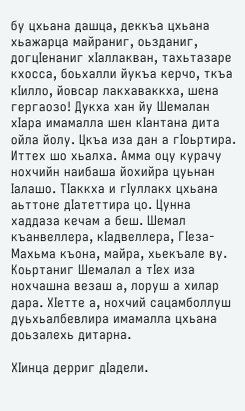бу цхьана дашца, деккъа цхьана хьажарца майраниг, оьзданиг, догцIенаниг хIаллакван, тахьтазаре кхосса, боьхалли йукъа керчо, ткъа кIилло, йовсар лакхаваккха, шена гергаозо! Дукха хан йу Шемалан xIapa имамалла шен кIантана дита ойла йолу. Цкъа иза дан а гIоьртира. Иттех шо хьалха. Амма оцу курачу нохчийн наибаша йохийра цуьнан Iалашо. ТIаккха и гIуллакх цхьана аьттоне дIатеттира цо. Цунна хаддаза кечам а беш. Шемал къанвеллера, кIадвеллера, ГIеза-Махьма къона, майра, хьекъале ву. Коьртаниг Шемалал а тIех иза нохчашна везаш а, лоруш а хилар дара. ХIетте а, нохчий сацамболлуш дуьхьалбевлира имамалла цхьана доьзалехь дитарна.

ХIинца дерриг дIадели.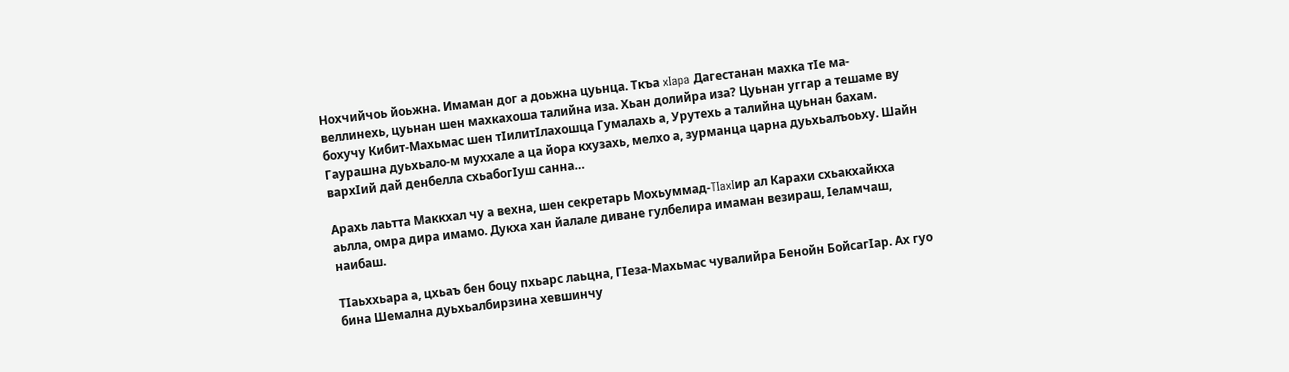Нохчийчоь йоьжна. Имаман дог а доьжна цуьнца. Ткъа xIapa Дагестанан махка тIе ма-веллинехь, цуьнан шен махкахоша талийна иза. Хьан долийра иза? Цуьнан уггар а тешаме ву бохучу Кибит-Махьмас шен тIилитIлахошца Гумалахь а, Урутехь а талийна цуьнан бахам. Гаурашна дуьхьало-м муххале а ца йора кхузахь, мелхо а, зурманца царна дуьхьалъоьху. Шайн вархIий дай денбелла схьабогIуш санна…

Арахь лаьтта Маккхал чу а вехна, шен секретарь Мохьуммад-TIaxIиp ал Карахи схьакхайкха аьлла, омра дира имамо. Дукха хан йалале диване гулбелира имаман везираш, Iеламчаш, наибаш.

ТIаьххьара а, цхьаъ бен боцу пхьарс лаьцна, ГIеза-Махьмас чувалийра Бенойн БойсагIар. Ах гуо бина Шемална дуьхьалбирзина хевшинчу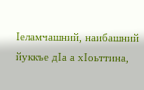Iеламчашний, наибашний йуккъе дIа а хIоьттина,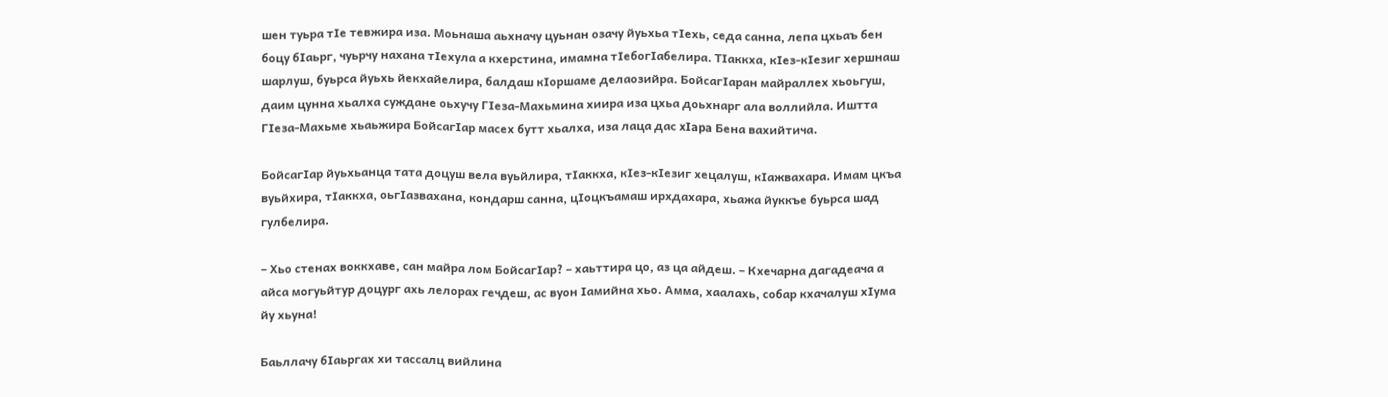шен туьра тIе тевжира иза. Моьнаша аьхначу цуьнан озачу йуьхьа тIехь, седа санна, лепа цхьаъ бен боцу бIаьрг, чуьрчу нахана тIeхула а кхерстина, имамна тIебогIабелира. ТIаккха, кIез-кIезиг хершнаш шарлуш, буьрса йуьхь йекхайелира, балдаш кIоршаме делаозийра. БойсагIаран майраллех хьоьгуш, даим цунна хьалха суждане оьхучу ГIеза-Махьмина хиира иза цхьа доьхнарг ала воллийла. Иштта ГIеза-Махьме хьаьжира БойсагIар масех бутт хьалха, иза лаца дас xIapa Бена вахийтича.

БойсагIар йуьхьанца тата доцуш вела вуьйлира, тIаккха, кIез-кIезиг хецалуш, кIажвахара. Имам цкъа вуьйхира, тIаккха, оьгIазвахана, кондарш санна, цIоцкъамаш ирхдахара, хьажа йуккъе буьрса шад гулбелира.

– Хьо стенах воккхаве, сан майра лом БойсагIар? – хаьттира цо, аз ца айдеш. – Кхечарна дагадеача а айса могуьйтур доцург ахь лелорах гечдеш, ас вуон Iамийна хьо. Амма, хаалахь, собар кхачалуш хIума йу хьуна!

Баьллачу бIаьргах хи тассалц вийлина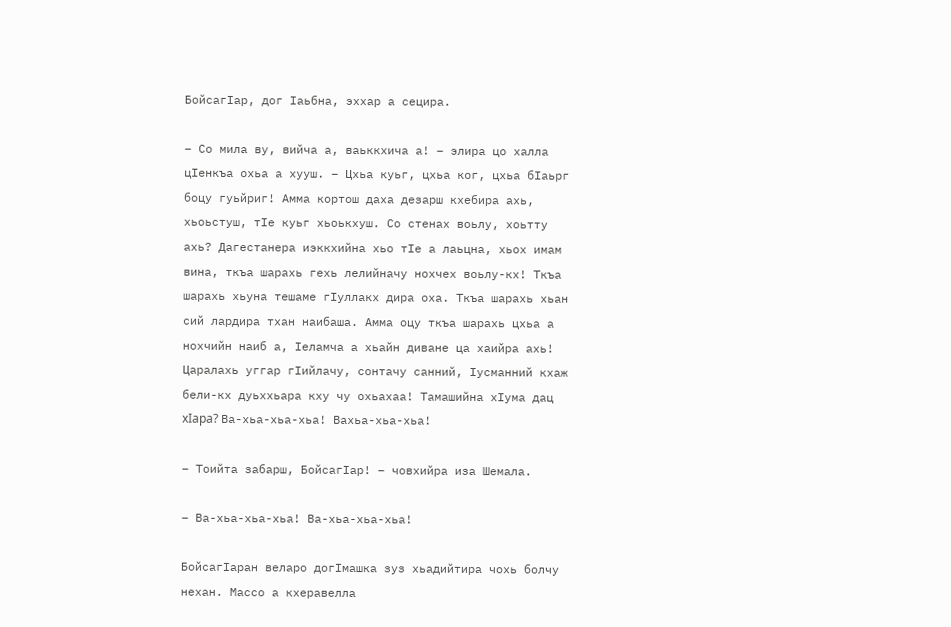БойсагIар, дог Iаьбна, эххар а сецира.

– Со мила ву, вийча а, ваьккхича а! – элира цо халла цIенкъа охьа а хууш. – Цхьа куьг, цхьа ког, цхьа бIаьрг боцу гуьйриг! Амма кортош даха дезарш кхебира ахь, хьоьстуш, тIе куьг хьоькхуш. Со стенах воьлу, хоьтту ахь? Дагестанера иэккхийна хьо тIе а лаьцна, хьох имам вина, ткъа шарахь гехь лелийначу нохчех воьлу-кх! Ткъа шарахь хьуна тешаме гIуллакх дира оха. Ткъа шарахь хьан сий лардира тхан наибаша. Амма оцу ткъа шарахь цхьа а нохчийн наиб а, Iеламча а хьайн диване ца хаийра ахь! Царалахь уггар гIийлачу, сонтачу санний, Iусманний кхаж бели-кх дуьххьара кху чу охьахаа! Тамашийна хIума дац xIapa? Ва-хьа-хьа-хьа! Вахьа-хьа-хьа!

– Тоийта забарш, БойсагIар! – човхийра иза Шемала.

– Ва-хьа-хьа-хьа! Ва-хьа-хьа-хьа!

БойсагIаран веларо догIмашка зуз хьадийтира чохь болчу нехан. Массо а кхеравелла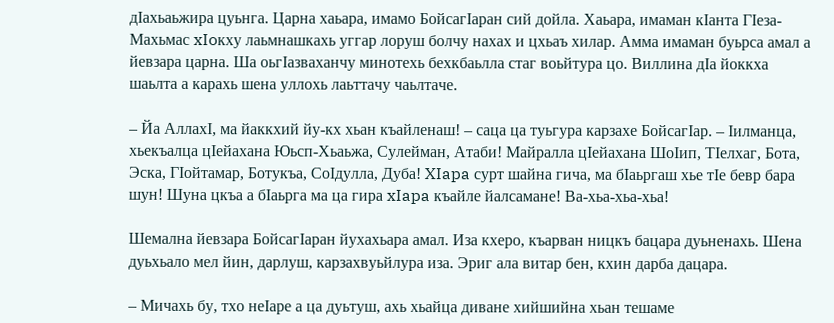дIахьаьжира цуьнга. Царна хаьара, имамо БойсагIаран сий дойла. Хаьара, имаман кIанта ГIеза-Махьмас xIoкху лаьмнашкахь уггар лоруш болчу нахах и цхьаъ хилар. Амма имаман буьрса амал а йевзара царна. Ша оьгIазваханчу минотехь бехкбаьлла стаг воьйтура цо. Виллина дIа йоккха шаьлта а карахь шена уллохь лаьттачу чаьлтаче.

– Йа АллахI, ма йаккхий йу-кх хьан къайленаш! – саца ца туьгура карзахе БойсагIар. – Iилманца, хьекъалца цIейахана Юьсп-Хьаьжа, Сулейман, Атаби! Майралла цIейахана ШоIип, ТIелхаг, Бота, Эска, ГIойтамар, Ботукъа, СоIдулла, Дуба! XIapa сурт шайна гича, ма бIаьргаш хье тIе бевр бара шун! Шуна цкъа а бIаьрга ма ца гира xIapa къайле йалсамане! Ва-хьа-хьа-хьа!

Шемална йевзара БойсагIаран йухахьара амал. Иза кхеро, къарван ницкъ бацара дуьненахь. Шена дуьхьало мел йин, дарлуш, карзахвуьйлура иза. Эриг ала витар бен, кхин дарба дацара.

– Мичахь бу, тхо неIаре а ца дуьтуш, ахь хьайца диване хийшийна хьан тешаме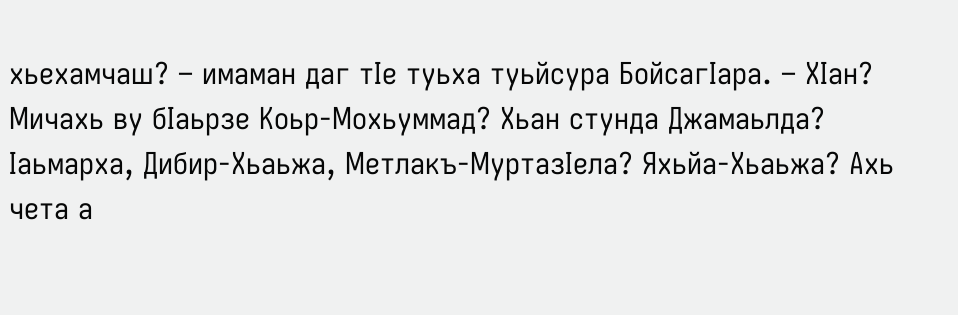хьехамчаш? – имаман даг тIе туьха туьйсура БойсагIара. – ХIан? Мичахь ву бIаьрзе Коьр-Мохьуммад? Хьан стунда Джамаьлда? Iаьмарха, Дибир-Хьаьжа, Метлакъ-МуртазIела? Яхьйа-Хьаьжа? Ахь чета а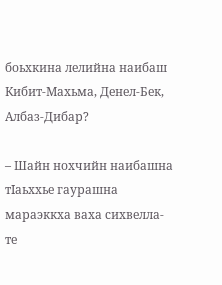боьхкина лелийна наибаш Кибит-Махьма, Денел-Бек, Албаз-Дибар?

– Шайн нохчийн наибашна тIаьххье гаурашна мараэккха ваха сихвелла-те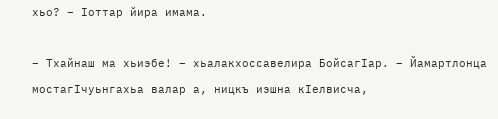хьо? – Iоттар йира имама.

– Тхайнаш ма хьиэбе! – хьалакхоссавелира БойсагIар. – Йамартлонца мостагIчуьнгахьа валар а, ницкъ иэшна кIелвисча,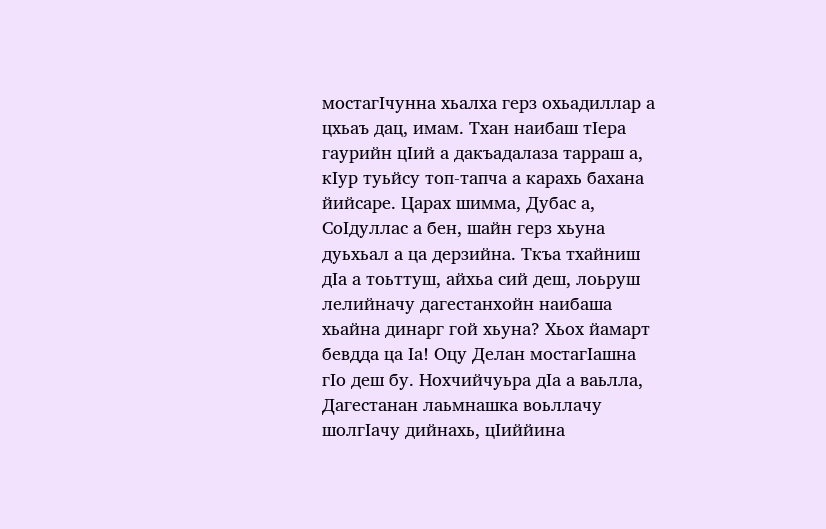мостагIчунна хьалха герз охьадиллар а цхьаъ дац, имам. Тхан наибаш тIера гаурийн цIий а дакъадалаза тарраш а, кIур туьйсу топ-тапча а карахь бахана йийсаре. Царах шимма, Дубас а, СоIдуллас а бен, шайн герз хьуна дуьхьал а ца дерзийна. Ткъа тхайниш дIа а тоьттуш, айхьа сий деш, лоьруш лелийначу дагестанхойн наибаша хьайна динарг гой хьуна? Хьох йамарт бевдда ца Iа! Оцу Делан мостагIашна гIo деш бу. Нохчийчуьра дIа а ваьлла, Дагестанан лаьмнашка воьллачу шолгIачу дийнахь, цIиййина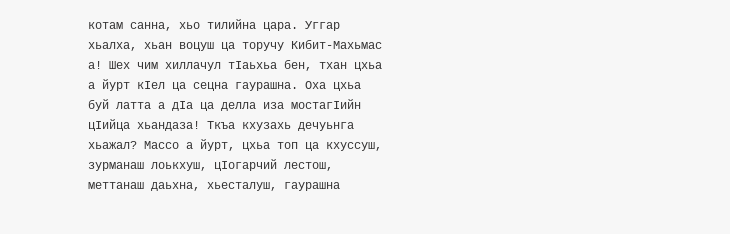котам санна, хьо тилийна цара. Уггар хьалха, хьан воцуш ца торучу Кибит-Махьмас а! Шех чим хиллачул тIаьхьа бен, тхан цхьа а йурт кIел ца сецна гаурашна. Оха цхьа буй латта а дIа ца делла иза мостагIийн цIийца хьандаза! Ткъа кхузахь дечуьнга хьажал? Массо а йурт, цхьа топ ца кхуссуш, зурманаш лоькхуш, цIогарчий лестош, меттанаш даьхна, хьесталуш, гаурашна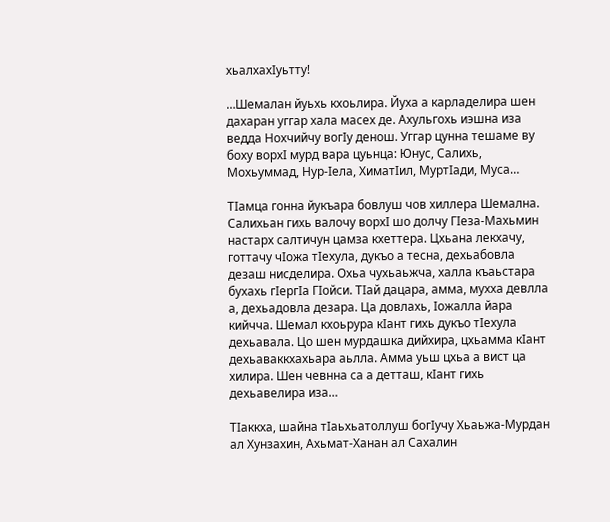хьалхахIуьтту!

…Шемалан йуьхь кхоьлира. Йуха а карладелира шен дахаран уггар хала масех де. Ахульгохь иэшна иза ведда Нохчийчу вогIу денош. Уггар цунна тешаме ву боху ворхI мурд вара цуьнца: Юнус, Салихь, Мохьуммад, Нур-Iела, ХиматIил, МуртIади, Муса…

ТIамца гонна йукъара бовлуш чов хиллера Шемална. Салихьан гихь валочу ворхI шо долчу ГIеза-Махьмин настарх салтичун цамза кхеттера. Цхьана лекхачу, готтачу чIожа тIехула, дукъо а тесна, дехьабовла дезаш нисделира. Охьа чухьаьжча, халла къаьстара бухахь гIергIа ГIойси. ТIай дацара, амма, мухха девлла а, дехьадовла дезара. Ца довлахь, Iожалла йара кийчча. Шемал кхоьрура кIант гихь дукъо тIехула дехьавала. Цо шен мурдашка дийхира, цхьамма кIант дехьаваккхахьара аьлла. Амма уьш цхьа а вист ца хилира. Шен чевнна са а детташ, кIант гихь дехьавелира иза…

ТIаккха, шайна тIаьхьатоллуш богIучу Хьаьжа-Мурдан ал Хунзахин, Ахьмат-Ханан ал Сахалин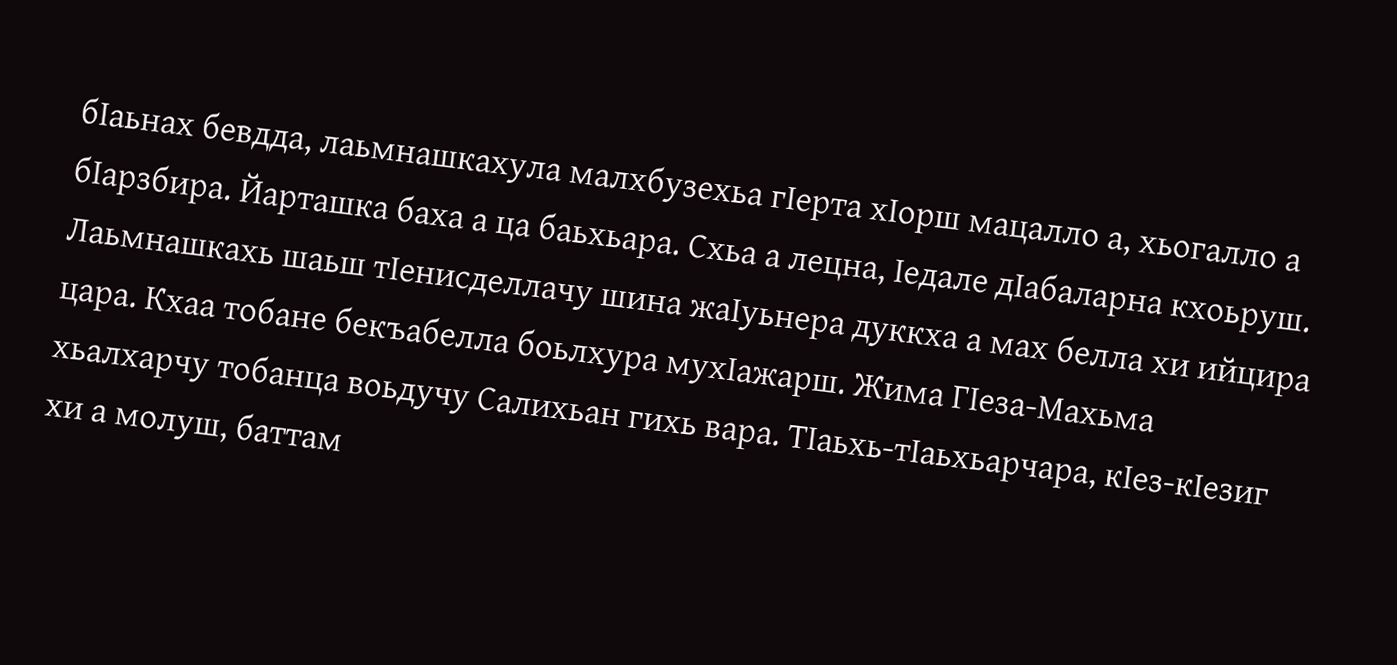бIаьнах бевдда, лаьмнашкахула малхбузехьа гIерта хIорш мацалло а, хьогалло а бIарзбира. Йарташка баха а ца баьхьара. Схьа а лецна, Iедале дIабаларна кхоьруш. Лаьмнашкахь шаьш тIенисделлачу шина жаIуьнера дуккха а мах белла хи ийцира цара. Кхаа тобане бекъабелла боьлхура мухIажарш. Жима ГIеза-Махьма хьалхарчу тобанца воьдучу Салихьан гихь вара. ТIаьхь-тIаьхьарчара, кIез-кIезиг хи а молуш, баттам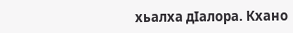хьалха дIалора. Кхано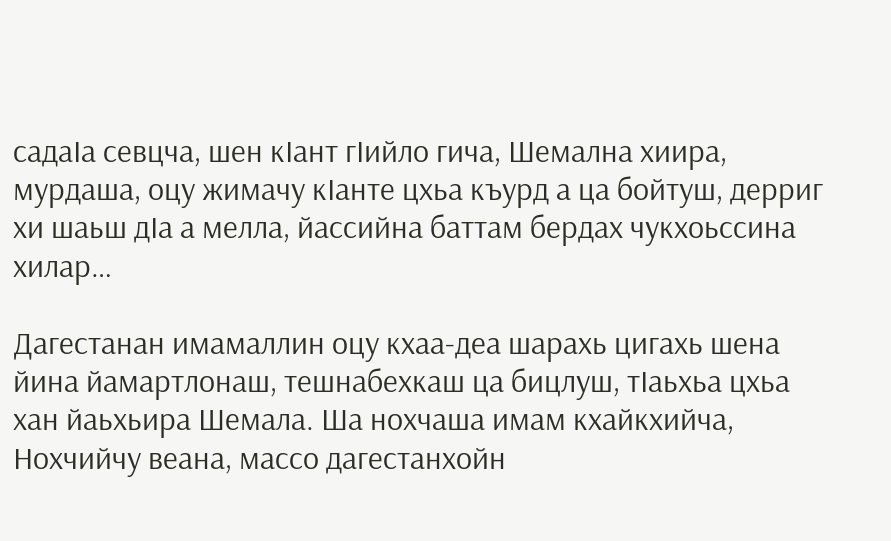садаIа севцча, шен кIант гIийло гича, Шемална хиира, мурдаша, оцу жимачу кIанте цхьа къурд а ца бойтуш, дерриг хи шаьш дIа а мелла, йассийна баттам бердах чукхоьссина хилар…

Дагестанан имамаллин оцу кхаа-деа шарахь цигахь шена йина йамартлонаш, тешнабехкаш ца бицлуш, тIаьхьа цхьа хан йаьхьира Шемала. Ша нохчаша имам кхайкхийча, Нохчийчу веана, массо дагестанхойн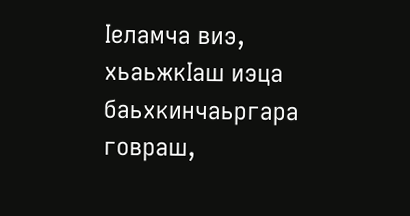Iеламча виэ, хьаьжкIаш иэца баьхкинчаьргара говраш,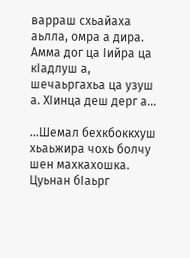варраш схьайаха аьлла, омра а дира. Амма дог ца Iийра ца кIадлуш а, шечаьргахьа ца узуш а. ХIинца деш дерг а…

…Шемал бехкбоккхуш хьаьжира чохь болчу шен махкахошка. Цуьнан бIаьрг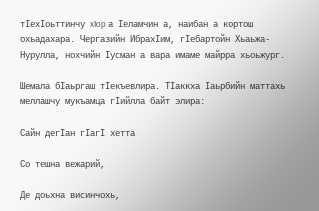тIехIоьттинчу xIop а Iеламчин а, наибан а кортош охьадахара. Чергазийн ИбрахIим, гIебартойн Хьаьжа-Нурулла, нохчийн Iусман а вара имаме майрра хьоьжург.

Шемала бIаьргаш тIекъевлира. ТIаккха Iаьрбийн маттахь меллашчу мукъамца гIийлла байт элира:

Сайн дегIан гIагI хетта

Со тешна вежарий,

Де доьхна висинчохь,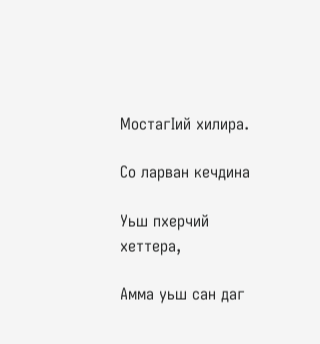МостагIий хилира.

Со ларван кечдина

Уьш пхерчий хеттера,

Амма уьш сан даг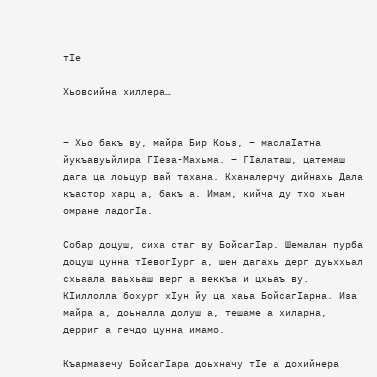тIе

Хьовсийна хиллера…


– Хьо бакъ ву, майра Бир Коьз, – маслаIатна йукъавуьйлира ГIеза-Махьма. – ГIалаташ, цатемаш дага ца лоьцур вай тахана. Кханалерчу дийнахь Дала къастор харц а, бакъ а. Имам, кийча ду тхо хьан омране ладогIа.

Собар доцуш, сиха стаг ву БойсагIар. Шемалан пурба доцуш цунна тIевогIург а, шен дагахь дерг дуьххьал схьаала ваьхьаш верг а веккъа и цхьаъ ву. КIиллолла бохург хIун йу ца хаьа БойсагIарна. Иза майра а, доьналла долуш а, тешаме а хиларна, дерриг а гечдо цунна имамо.

Къармазечу БойсагIара доьхначу тIе а дохийнера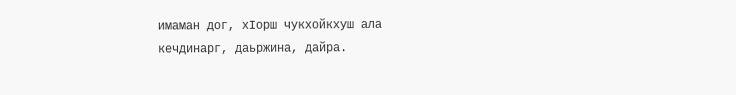имаман дог, хIорш чукхойкхуш ала кечдинарг, даьржина, дайра.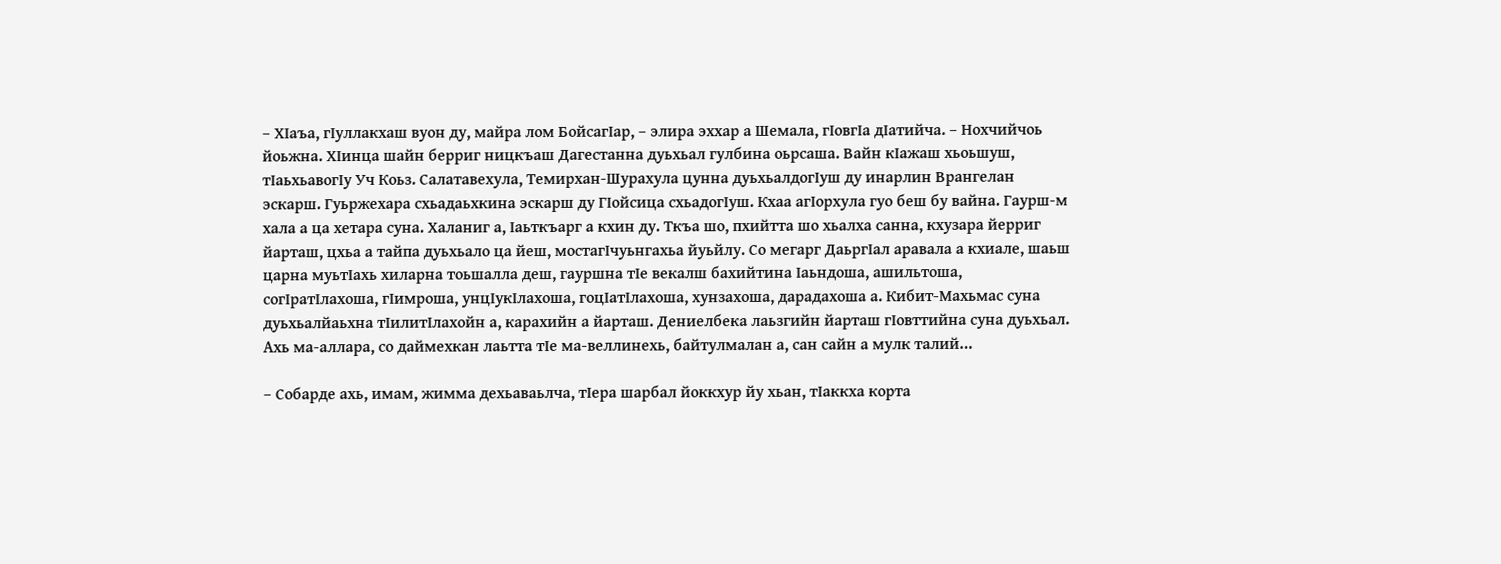– ХIаъа, гIуллакхаш вуон ду, майра лом БойсагIар, – элира эххар а Шемала, гIовгIа дIатийча. – Нохчийчоь йоьжна. ХIинца шайн берриг ницкъаш Дагестанна дуьхьал гулбина оьрсаша. Вайн кIажаш хьоьшуш, тIаьхьавогIу Уч Коьз. Салатавехула, Темирхан-Шурахула цунна дуьхьалдогIуш ду инарлин Врангелан эскарш. Гуьржехара схьадаьхкина эскарш ду ГIойсица схьадогIуш. Кхаа агIорхула гуо беш бу вайна. Гаурш-м хала а ца хетара суна. Халаниг а, Iаьткъарг а кхин ду. Ткъа шо, пхийтта шо хьалха санна, кхузара йерриг йарташ, цхьа а тайпа дуьхьало ца йеш, мостагIчуьнгахьа йуьйлу. Со мегарг ДаьргIал аравала а кхиале, шаьш царна муьтIахь хиларна тоьшалла деш, гауршна тIе векалш бахийтина Iаьндоша, ашильтоша, согIратIлахоша, гIимроша, унцIукIлахоша, гоцIатIлахоша, хунзахоша, дарадахоша а. Кибит-Махьмас суна дуьхьалйаьхна тIилитIлахойн а, карахийн а йарташ. Дениелбека лаьзгийн йарташ гIовттийна суна дуьхьал. Ахь ма-аллара, со даймехкан лаьтта тIе ма-веллинехь, байтулмалан а, сан сайн а мулк талий…

– Собарде ахь, имам, жимма дехьаваьлча, тIера шарбал йоккхур йу хьан, тIаккха корта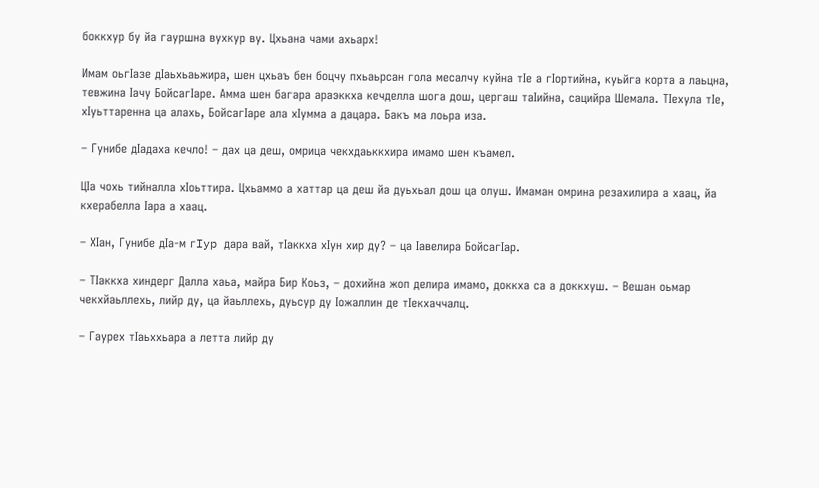боккхур бу йа гауршна вухкур ву. Цхьана чами ахьарх!

Имам оьгIазе дIаьхьаьжира, шен цхьаъ бен боцчу пхьаьрсан гола месалчу куйна тIе а гIортийна, куьйга корта а лаьцна, тевжина Iачу БойсагIаре. Амма шен багара араэккха кечделла шога дош, цергаш таIийна, сацийра Шемала. ТIехула тIе, хIуьттаренна ца алахь, БойсагIаре ала хIумма а дацара. Бакъ ма лоьра иза.

– Гунибе дIадаха кечло! – дах ца деш, омрица чекхдаьккхира имамо шен къамел.

ЦIа чохь тийналла хIоьттира. Цхьаммо а хаттар ца деш йа дуьхьал дош ца олуш. Имаман омрина резахилира а хаац, йа кхерабелла Iара а хаац.

– ХIан, Гунибе дIа-м гIyp дара вай, тIаккха хIун хир ду? – ца Iавелира БойсагIар.

– ТIаккха хиндерг Далла хаьа, майра Бир Коьз, – дохийна жоп делира имамо, доккха са а доккхуш. – Вешан оьмар чекхйаьллехь, лийр ду, ца йаьллехь, дуьсур ду Iожаллин де тIекхаччалц.

– Гаурех тIаьххьара а летта лийр ду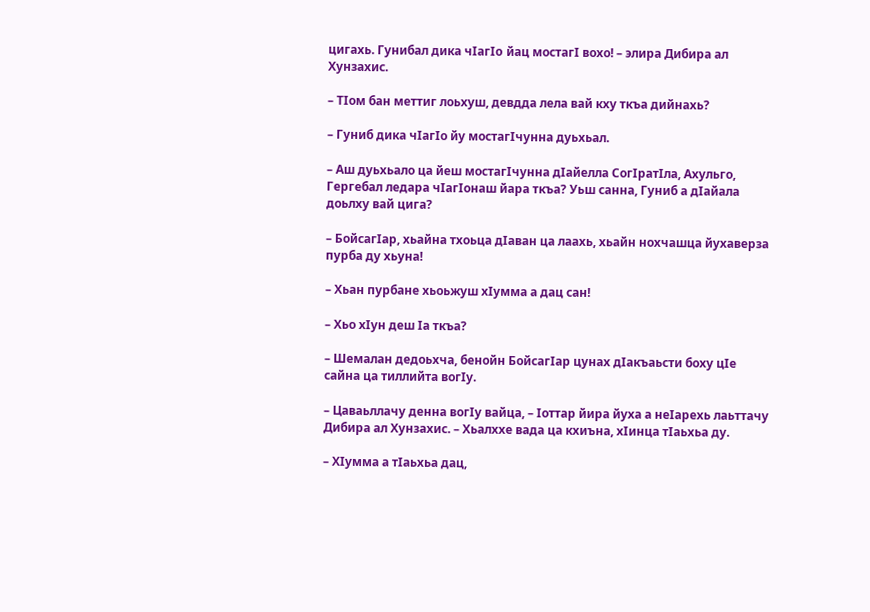цигахь. Гунибал дика чIагIo йац мостагI вохо! – элира Дибира ал Хунзахис.

– ТIом бан меттиг лоьхуш, девдда лела вай кху ткъа дийнахь?

– Гуниб дика чIагIо йу мостагIчунна дуьхьал.

– Аш дуьхьало ца йеш мостагIчунна дIайелла СогIратIла, Ахульго, Гергебал ледара чIагIонаш йара ткъа? Уьш санна, Гуниб а дIайала доьлху вай цига?

– БойсагIар, хьайна тхоьца дIаван ца лаахь, хьайн нохчашца йухаверза пурба ду хьуна!

– Хьан пурбане хьоьжуш хIумма а дац сан!

– Хьо хIун деш Iа ткъа?

– Шемалан дедоьхча, бенойн БойсагIар цунах дIакъаьсти боху цIе сайна ца тиллийта вогIу.

– Цаваьллачу денна вогIу вайца, – Iоттар йира йуха а неIарехь лаьттачу Дибира ал Хунзахис. – Хьалххе вада ца кхиъна, хIинца тIаьхьа ду.

– ХIумма а тIаьхьа дац,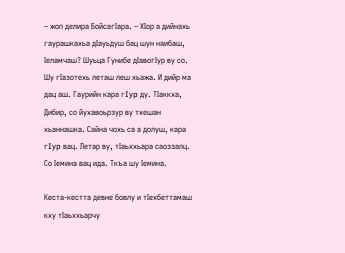– жоп делира БойсагIара. – ХIор а дийнахь гаурашкахьа дIауьдуш бац шун наибаш, Iеламчаш? Шуьца Гунибе дIавогIур ву со. Шу гIазотехь леташ леш хьажа. И дийр ма дац аш. Гаурийн кара гIyp ду. ТIаккха, Дибир, со йухавоьрзур ву тхешан хьаннашка. Сайна чохь са а долуш, кара гIyp вац. Летар ву, тIаьххьара саоззалц. Со Iемина вац ида. Ткъа шу Iемина.

Кеста-кестта девне бовлу и тIехбеттамаш кху тIаьххьарчу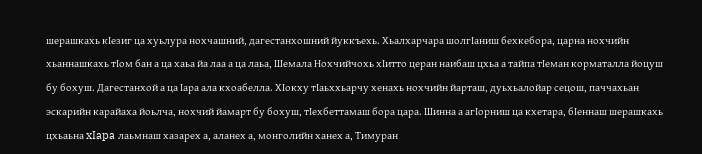шерашкахь кIезиг ца хуьлура нохчашний, дагестанхошний йуккъехь. Хьалхарчара шолгIаниш бехкебора, царна нохчийн хьаннашкахь тIом бан а ца хаьа йа лаа а ца лаьа, Шемала Нохчийчохь хIитто церан наибаш цхьа а тайпа тIеман корматалла йоцуш бу бохуш. Дагестанхой а ца Iара ала кхоабелла. ХIокху тIаьххьарчу хенахь нохчийн йарташ, дуьхьалойар сецош, паччахьан эскарийн карайаха йоьлча, нохчий йамарт бу бохуш, тIехбеттамаш бора цара. Шинна а агIорниш ца кхетара, бIеннаш шерашкахь цхьаьна xIapa лаьмнаш хазарех а, аланех а, монголийн ханех а, Тимуран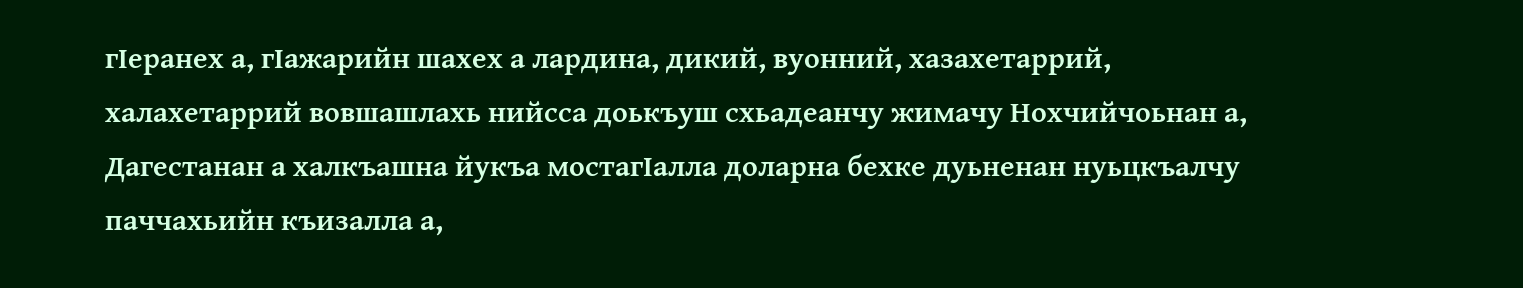гIеранех а, гIажарийн шахех а лардина, дикий, вуонний, хазахетаррий, халахетаррий вовшашлахь нийсса доькъуш схьадеанчу жимачу Нохчийчоьнан а, Дагестанан а халкъашна йукъа мостагIалла доларна бехке дуьненан нуьцкъалчу паччахьийн къизалла а,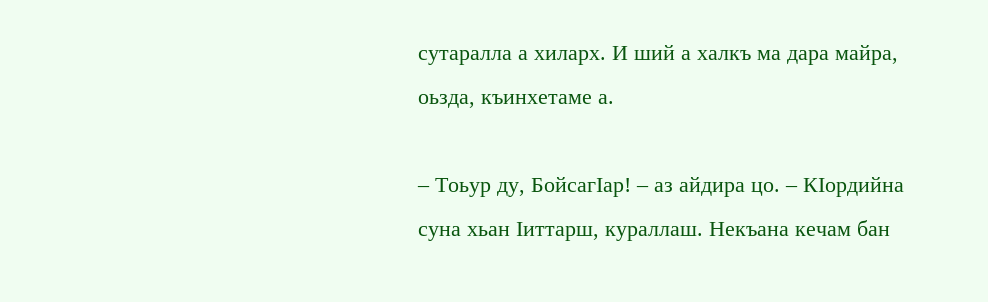сутаралла а хиларх. И ший а халкъ ма дара майра, оьзда, къинхетаме а.

– Тоьур ду, БойсагIар! – аз айдира цо. – КIордийна суна хьан Iиттарш, кураллаш. Некъана кечам бан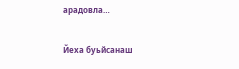арадовла…

Йеха буьйсанаш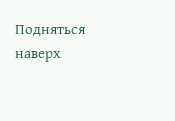Подняться наверх